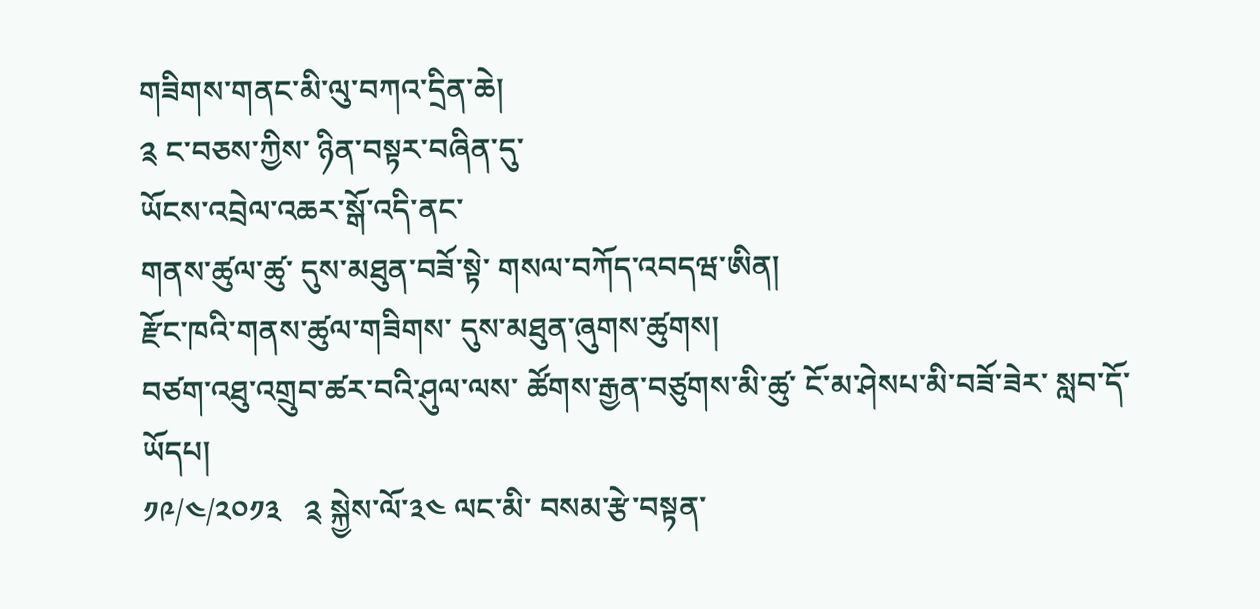གཟིགས་གནང་མི་ལུ་བཀའ་དྲིན་ཆེ།
༉ ང་བཅས་ཀྱིས་ ཉིན་བསྟར་བཞིན་དུ་
ཡོངས་འབྲེལ་འཆར་སྒོ་འདི་ནང་
གནས་ཚུལ་ཚུ་ དུས་མཐུན་བཟོ་སྟེ་ གསལ་བཀོད་འབདཝ་ཨིན།
རྫོང་ཁའི་གནས་ཚུལ་གཟིགས་ དུས་མཐུན་ཞུགས་ཚུགས།
བཙག་འཐུ་འགྲུབ་ཚར་བའི་ཤུལ་ལས་ ཚོགས་རྒྱན་བཙུགས་མི་ཚུ་ ངོ་མ་ཤེསཔ་མི་བཟོ་ཟེར་ སླབ་དོ་ཡོདཔ།
༡༩/༤/༢༠༡༣   ༉ སྐྱེས་ལོ་༣༤ ལང་མི་ བསམ་རྩེ་བསྟན་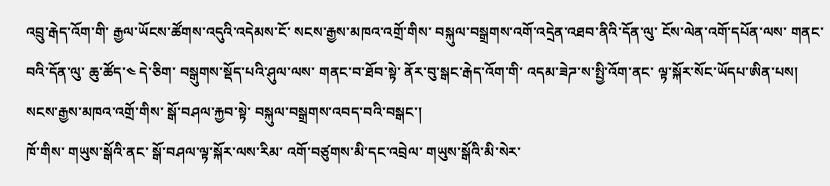འབྲུ་རྒེད་འོག་གི་ རྒྱལ་ཡོངས་ཚོགས་འདུའི་འདེམས་ངོ་ སངས་རྒྱས་མཁའ་འགྲོ་གིས་ བསྐུལ་བསྒྲགས་འགོ་འདྲེན་འཐབ་ནིའི་དོན་ལུ་ ངོས་ལེན་འགོ་དཔོན་ལས་ གནང་བའི་དོན་ལུ་ ཆུ་ཚོད་༤ དེ་ཅིག་ བསྒུགས་སྡོད་པའི་ཤུལ་ལས་ གནང་བ་ཐོབ་སྟེ་ ནོར་བུ་སྒང་རྒེད་འོག་གི་ འདམ་ཟེཌ་ས་སྤྱི་འོག་ནང་ ལྟ་སྐོར་སོང་ཡོདཔ་ཨིན་པས།
སངས་རྒྱས་མཁའ་འགྲོ་གིས་ སྒོ་བཤལ་རྐྱབ་སྟེ་ བསྐུལ་བསྒྲགས་འབད་བའི་བསྒང་།
ཁོ་གིས་ གཡུས་སྒོའི་ནང་ སྒོ་བཤལ་ལྟ་སྐོར་ལས་རིམ་ འགོ་བཙུགས་མི་དང་འབྲེལ་ གཡུས་སྒོའི་མི་སེར་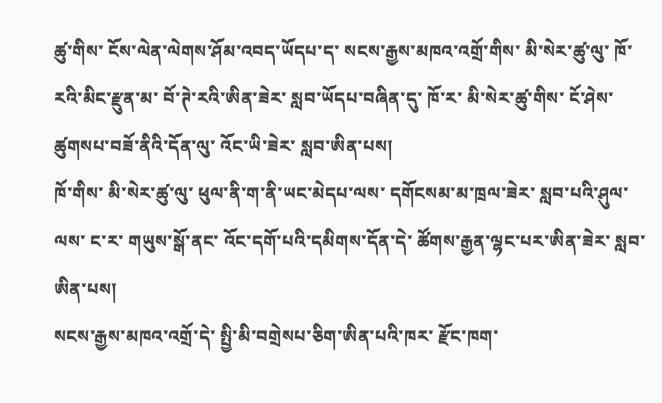ཚུ་གིས་ ངོས་ལེན་ལེགས་ཤོམ་འབད་ཡོདཔ་ད་ སངས་རྒྱས་མཁའ་འགྲོ་གིས་ མི་སེར་ཚུ་ལུ་ ཁོ་རའི་མིང་རྫུན་མ་ བོ་ཊེ་རའི་ཨིན་ཟེར་ སླབ་ཡོདཔ་བཞིན་དུ་ ཁོ་ར་ མི་སེར་ཚུ་གིས་ ངོ་ཤེས་ཚུགསཔ་བཟོ་ནིའི་དོན་ལུ་ འོང་ཡི་ཟེར་ སླབ་ཨིན་པས།
ཁོ་གིས་ མི་སེར་ཚུ་ལུ་ ཕུལ་ནི་ག་ནི་ཡང་མེདཔ་ལས་ དགོངསམ་མ་ཁྲལ་ཟེར་ སླབ་པའི་ཤུལ་ལས་ ང་ར་ གཡུས་སྒོ་ནང་ འོང་དགོ་པའི་དམིགས་དོན་དེ་ ཚོགས་རྒྱན་ལྷང་པར་ཨིན་ཟེར་ སླབ་ཨིན་པས།
སངས་རྒྱས་མཁའ་འགྲོ་དེ་ སྤྱི་མི་བགྲེསཔ་ཅིག་ཨིན་པའི་ཁར་ རྫོང་ཁག་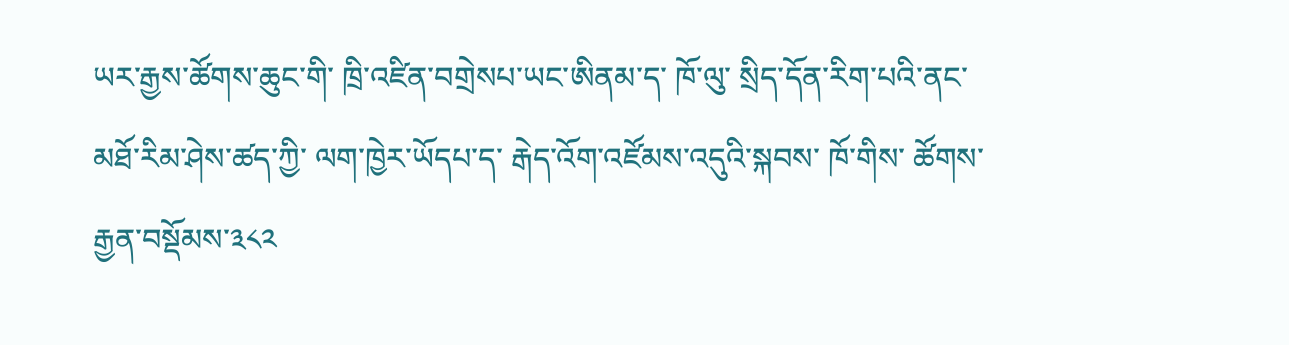ཡར་རྒྱས་ཚོགས་ཆུང་གི་ ཁྲི་འཛིན་བགྲེསཔ་ཡང་ཨིནམ་ད་ ཁོ་ལུ་ སྲིད་དོན་རིག་པའི་ནང་ མཐོ་རིམ་ཤེས་ཚད་ཀྱི་ ལག་ཁྱེར་ཡོདཔ་ད་ རྒེད་འོག་འཛོམས་འདུའི་སྐབས་ ཁོ་གིས་ ཚོགས་རྒྱན་བསྡོམས་༣༨༢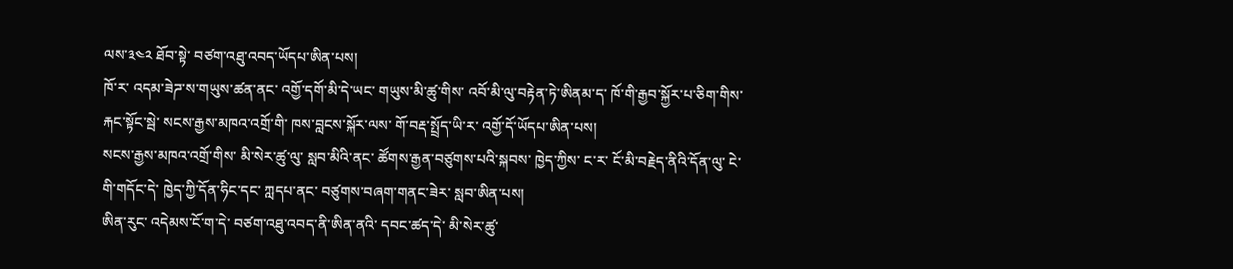ལས་༣༤༢ ཐོབ་སྟེ་ བཙག་འཐུ་འབད་ཡོདཔ་ཨིན་པས།
ཁོ་ར་ འདམ་ཟེཌ་ས་གཡུས་ཚན་ནང་ འགྱོ་དགོ་མི་དེ་ཡང་ གཡུས་མི་ཚུ་གིས་ འབོ་མི་ལུ་བརྟེན་ཏེ་ཨིནམ་ད་ ཁོ་གི་རྒྱབ་སྐྱོར་པ་ཅིག་གིས་ རྐང་སྟོང་སྦེ་ སངས་རྒྱས་མཁའ་འགྲོ་གི་ ཁས་བླངས་སྐོར་ལས་ གོ་བརྡ་སྤྲོད་ཡི་ར་ འགྱོ་དོ་ཡོདཔ་ཨིན་པས།
སངས་རྒྱས་མཁའ་འགྲོ་གིས་ མི་སེར་ཚུ་ལུ་ སླབ་མིའི་ནང་ ཚོགས་རྒྱན་བཙུགས་པའི་སྐབས་ ཁྱེད་ཀྱིས་ ང་ར་ ངོ་མི་བརྗེད་ནིའི་དོན་ལུ་ ངེ་གི་གདོང་དེ་ ཁྱེད་ཀྱི་དོན་ཧིང་དང་ ཀླདཔ་ནང་ བཙུགས་བཞག་གནང་ཟེར་ སླབ་ཨིན་པས།
ཨིན་རུང་ འདེམས་ངོ་ག་དེ་ བཙག་འཐུ་འབད་ནི་ཨིན་ནའི་ དབང་ཚད་དེ་ མི་སེར་ཚུ་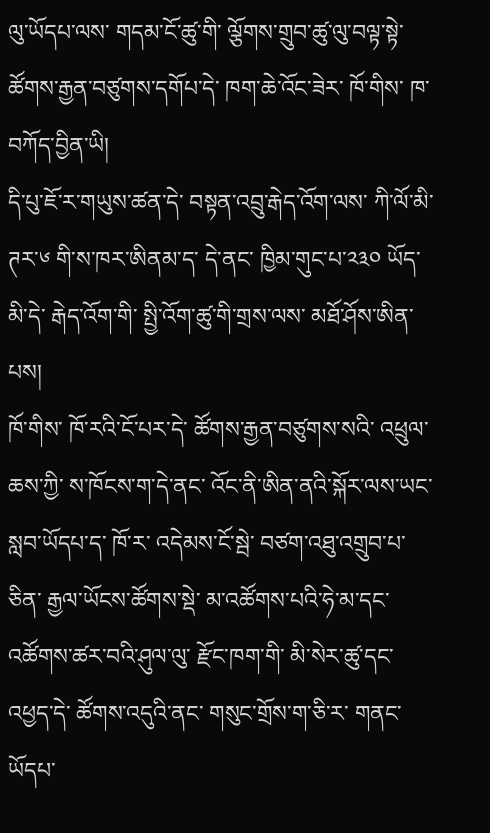ལུ་ཡོདཔ་ལས་ གདམ་ངོ་ཚུ་གི་ ལྕོགས་གྲུབ་ཚུ་ལུ་བལྟ་སྟེ་ ཚོགས་རྒྱན་བཙུགས་དགོཔ་དེ་ ཁག་ཆེ་འོང་ཟེར་ ཁོ་གིས་ ཁ་བཀོད་བྱིན་ཡི།
དི་པུ་ཇོ་ར་གཡུས་ཚན་དེ་ བསྟན་འབྲུ་རྒེད་འོག་ལས་ ཀི་ལོ་མི་ཊར་༦ གི་ས་ཁར་ཨིནམ་ད་ དེ་ནང་ ཁྱིམ་གུང་པ་༢༣༠ ཡོད་མི་དེ་ རྒེད་འོག་གི་ སྤྱི་འོག་ཚུ་གི་གྲས་ལས་ མཐོ་ཤོས་ཨིན་པས།
ཁོ་གིས་ ཁོ་རའི་ངོ་པར་དེ་ ཚོགས་རྒྱན་བཙུགས་སའི་ འཕྲུལ་ཆས་ཀྱི་ ས་ཁོངས་ག་དེ་ནང་ འོང་ནི་ཨིན་ནའི་སྐོར་ལས་ཡང་ སླབ་ཡོདཔ་ད་ ཁོ་ར་ འདེམས་ངོ་སྦེ་ བཙག་འཐུ་འགྲུབ་པ་ཅིན་ རྒྱལ་ཡོངས་ཚོགས་སྡེ་ མ་འཚོགས་པའི་ཧེ་མ་དང་ འཚོགས་ཚར་བའི་ཤུལ་ལུ་ རྫོང་ཁག་གི་ མི་སེར་ཚུ་དང་འཕྱད་དེ་ ཚོགས་འདུའི་ནང་ གསུང་གྲོས་ག་ཅི་ར་ གནང་ཡོདཔ་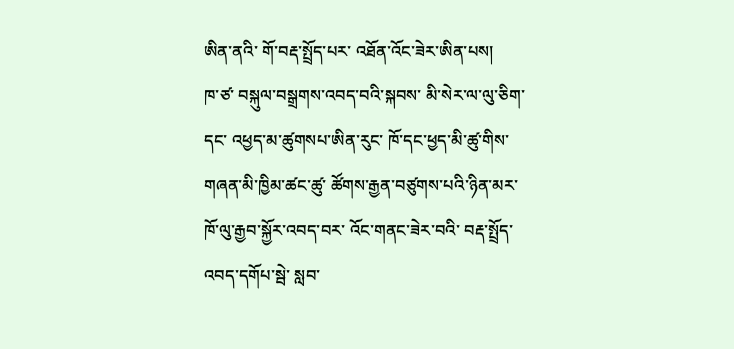ཨིན་ནའི་ གོ་བརྡ་སྤྲོད་པར་ འཐོན་འོང་ཟེར་ཨིན་པས།
ཁ་ཙ་ བསྐུལ་བསྒྲགས་འབད་བའི་སྐབས་ མི་སེར་ལ་ལུ་ཅིག་དང་ འཕྱད་མ་ཚུགསཔ་ཨིན་རུང་ ཁོ་དང་ཕྱད་མི་ཚུ་གིས་ གཞན་མི་ཁྱིམ་ཚང་ཚུ་ ཚོགས་རྒྱན་བཙུགས་པའི་ཉིན་མར་ ཁོ་ལུ་རྒྱབ་སྐྱོར་འབད་བར་ འོང་གནང་ཟེར་བའི་ བརྡ་སྤྲོད་འབད་དགོཔ་སྦེ་ སླབ་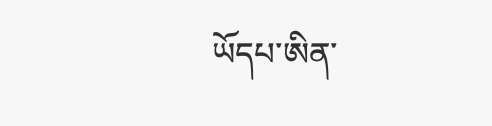ཡོདཔ་ཨིན་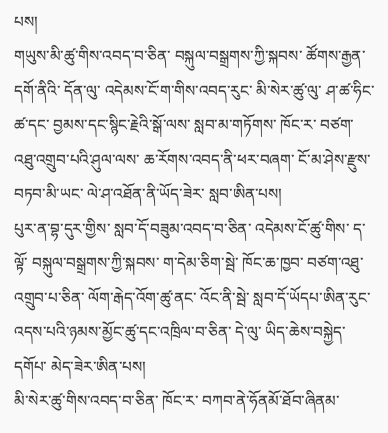པས།
གཡུས་མི་ཚུ་གིས་འབད་བ་ཅིན་ བསྐུལ་བསྒྲགས་ཀྱི་སྐབས་ ཚོགས་རྒྱན་དགོ་ནིའི་ དོན་ལུ་ འདེམས་ངོ་ག་གིས་འབད་རུང་ མི་སེར་ཚུ་ལུ་ ཤ་ཚ་ཧིང་ཚ་དང་ བྱམས་དང་སྙིང་རྗེའི་སྒོ་ལས་ སླབ་མ་གཏོགས་ ཁོང་ར་ བཙག་འཐུ་འགྲུབ་པའི་ཤུལ་ལས་ ཆ་རོགས་འབད་ནི་ཕར་བཞག་ ངོ་མ་ཤེས་རྫུས་བཏབ་མི་ཡང་ ལེ་ཤ་འཐོན་ནི་ཡོད་ཟེར་ སླབ་ཨིན་པས།
པུར་ན་བྷ་དུར་གྱིས་ སླབ་དོ་བཟུམ་འབད་བ་ཅིན་ འདེམས་ངོ་ཚུ་གིས་ ད་ལྟོ་ བསྐུལ་བསྒྲགས་ཀྱི་སྐབས་ ག་དེམ་ཅིག་སྦེ་ ཁོང་ཆ་ཁྱབ་ བཙག་འཐུ་འགྲུབ་པ་ཅིན་ ལོག་རྒེད་འོག་ཚུ་ནང་ འོང་ནི་སྦེ་ སླབ་དོ་ཡོདཔ་ཨིན་རུང་ འདས་པའི་ཉམས་མྱོང་ཚུ་དང་འཁྲིལ་བ་ཅིན་ དེ་ལུ་ ཡིད་ཆེས་བསྐྱེད་དགོཔ་ མེད་ཟེར་ཨིན་པས།
མི་སེར་ཚུ་གིས་འབད་བ་ཅིན་ ཁོང་ར་ བཀབ་ནེ་ཧོནམོ་ཐོབ་ཞིནམ་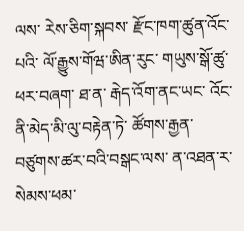ལས་ རེས་ཅིག་སྐབས་ རྫོང་ཁག་ཚུན་འོང་པའི་ ལོ་རྒྱུས་གོཝ་ཨིན་རུང་ གཡུས་སྒོ་ཚུ་ཕར་བཞག་ ཐ་ན་ རྒེད་འོག་ནང་ཡང་ འོང་ནི་མེད་མི་ལུ་བརྟེན་ཏེ་ ཚོགས་རྒྱན་བཙུགས་ཚར་བའི་བསྒང་ལས་ ན་འཐན་ར་ སེམས་ཕམ་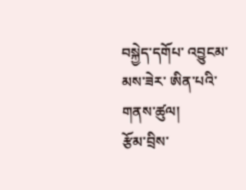བསྐྱེད་དགོཔ་ འབྱུངམ་མས་ཟེར་ ཨིན་པའི་གནས་ཚུལ།
རྩོམ་བྲིས་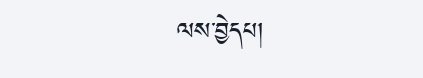ལས་བྱེདཔ།